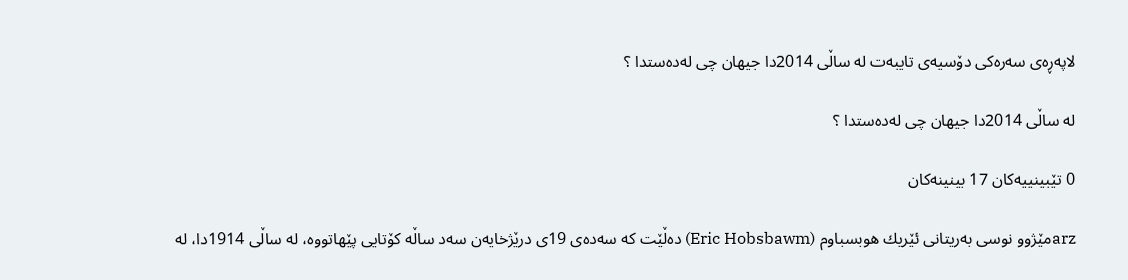لاپەڕەی سەرەکی دۆسیەی تایبەت له‌ ساڵی 2014دا جیهان چی‌ له‌ده‌ستدا ؟

له‌ ساڵی 2014دا جیهان چی‌ له‌ده‌ستدا ؟

0 تێبینییەکان 17 بینینەکان

arzمێژوو نوسی‌ به‌ریتانی‌ ئێریك هوبسباوم (Eric Hobsbawm) ده‌ڵێت كه‌ سه‌ده‌ی‌ 19ی‌ درێژخایه‌ن سه‌د ساڵه‌ كۆتایی‌ پێهاتووه‌، له‌ ساڵی‌ 1914دا، له‌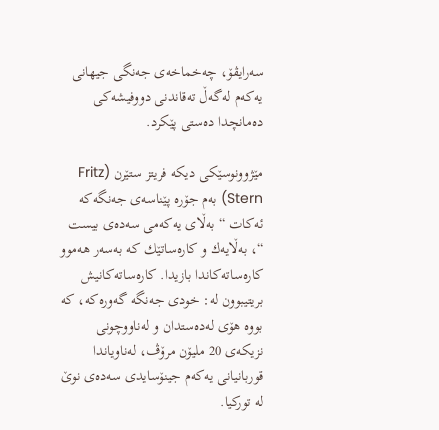سه‌رایڤۆ، چه‌خماخه‌ی‌ جه‌نگی‌ جیهانی‌ یه‌كه‌م له‌گه‌ڵ ته‌قاندنی‌ دووفیشه‌كی‌ ده‌مانچدا ده‌ستی‌ پێكرد.

مێژوونوسێكی‌ دیكه‌ فریتز ستێرن (Fritz Stern) به‌م جۆره‌ پێناسه‌ی‌ جه‌نگه‌كه‌ ئه‌كات “به‌ڵای‌ یه‌كه‌می‌ سه‌ده‌ی‌ بیست “، به‌ڵایه‌ك و كاره‌ساتێك كه‌ به‌سه‌ر هه‌موو كاره‌ساته‌كاندا بازیدا. كاره‌ساته‌كانیش بریتیبوون له‌: خودی‌ جه‌نگه‌ گه‌وره‌كه‌، كه‌ بووه‌ هۆی‌ له‌ده‌ستدان و له‌ناووچونی‌ نزیكه‌ی‌ 20 ملیۆن مرۆڤ، له‌ناویاندا قوربانیانی‌ یه‌كه‌م جینۆسایدی‌ سه‌ده‌ی‌ نوێ‌ له‌ توركیا.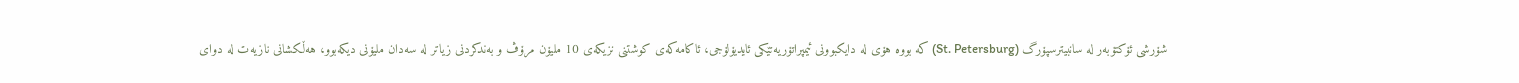شۆرشی‌ ئۆكتۆبه‌ر له‌ سانبیترسپۆرگ (St. Petersburg) كه‌ بووه‌ هۆی‌ له‌ دایكبوونی‌ ئیمپراتۆریه‌تێكی‌ ئایدیۆلۆجی‌، ئاكامه‌كه‌ی‌ كوشتنی‌ نزیكه‌ی‌ 10 ملیۆن مرۆڤ و به‌ندكردنی‌ زیاتر له‌ سه‌دان ملیۆنی‌ دیكه‌بوو، هه‌ڵكشانی‌ نازیه‌ت له‌ دوای‌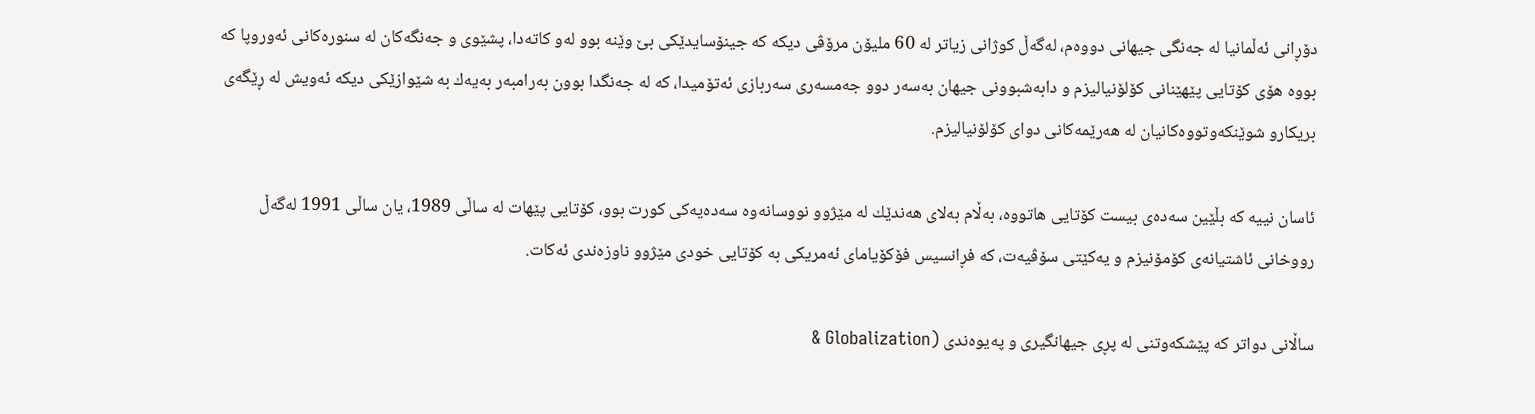دۆڕانی‌ ئه‌ڵمانیا له‌ جه‌نگی‌ جیهانی‌ دووه‌م، له‌گه‌ڵ كوژانی‌ زیاتر له‌ 60 ملیۆن مرۆڤی‌ دیكه‌ كه‌ جینۆسایدێكی‌ بێ وێنه‌ بوو له‌و كاته‌دا، پشێوی‌ و جه‌نگه‌كان له‌ سنوره‌كانی‌ ئه‌وروپا كه‌ بووه‌ هۆی‌ كۆتایی‌ پێهێنانی‌ كۆلۆنیالیزم و دابه‌شبوونی‌ جیهان به‌سه‌ر دوو جه‌مسه‌ری‌ سه‌ربازی‌ ئه‌تۆمیدا، كه‌ له‌ جه‌نگدا بوون به‌رامبه‌ر به‌یه‌ك به‌ شێوازێكی‌ دیكه‌ ئه‌ویش له‌ ڕێگه‌ی‌ بریكارو شوێنكه‌وتووه‌كانیان له‌ هه‌رێمه‌كانی‌ دوای‌ كۆلۆنیالیزم.

ئاسان نییه‌ كه‌ بڵێین سه‌ده‌ی‌ بیست كۆتایی‌ هاتووه‌، به‌ڵام به‌لای‌ هه‌ندێك له‌ مێژوو نووسانه‌وه‌ سه‌ده‌یه‌كی‌ كورت بوو، كۆتایی‌ پێهات له‌ ساڵی 1989، یان ساڵی‌ 1991 له‌گه‌ڵ رووخانی‌ ئاشتیانه‌ی‌ كۆمۆنیزم و یه‌كێتی‌ سۆڤیه‌ت، كه‌ فڕانسیس فۆكۆیامای‌ ئه‌مریكی‌ به‌ كۆتایی‌ خودی‌ مێژوو ناوزه‌ندی‌ ئه‌كات.

ساڵانی‌ دواتر كه‌ پێشكه‌وتنی‌ له‌ پڕی‌ جیهانگیری‌ و په‌یوه‌ندی‌ (Globalization &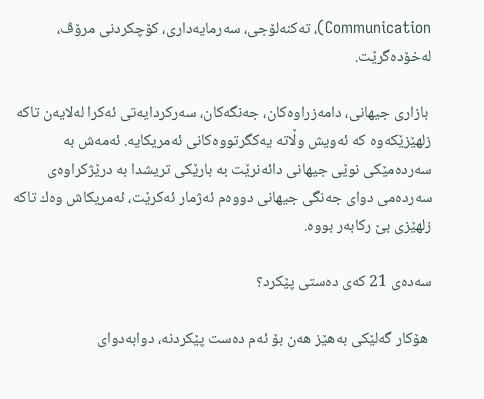Communication)، ته‌كنه‌لۆجی‌، سه‌رمایه‌داری‌، كۆچكردنی‌ مرۆڤ، له‌خۆده‌گرێت.

 بازاری‌ جیهانی‌، دامه‌زراوه‌كان، جه‌نگه‌كان، سه‌ركردایه‌تی‌ ئه‌كرا له‌لایه‌ن تاكه‌ زلهێزێكه‌وه‌ كه‌ ئه‌ویش وڵاته‌ یه‌كگرتووه‌كانی‌ ئه‌مریكایه‌. ئه‌مه‌ش به‌ سه‌رده‌مێكی‌ نوێی‌ جیهانی‌ دائه‌نرێت به‌ بارێكی‌ تریشدا به‌ درێژكراوه‌ی‌ سه‌رده‌می‌ دوای‌ جه‌نگی‌ جیهانی‌ دووه‌م ئه‌ژمار ئه‌كرێت، ئه‌مریكاش وه‌ك تاكه‌ زلهێزی‌ بێ ركابه‌ر بووه‌.

سه‌ده‌ی‌ 21 كه‌ی‌ ده‌ستی‌ پێكرد؟

 هۆكار گه‌لێكی‌ به‌هێز هه‌ن بۆ ئه‌م ده‌ست پێكردنه‌، دوابه‌دوای‌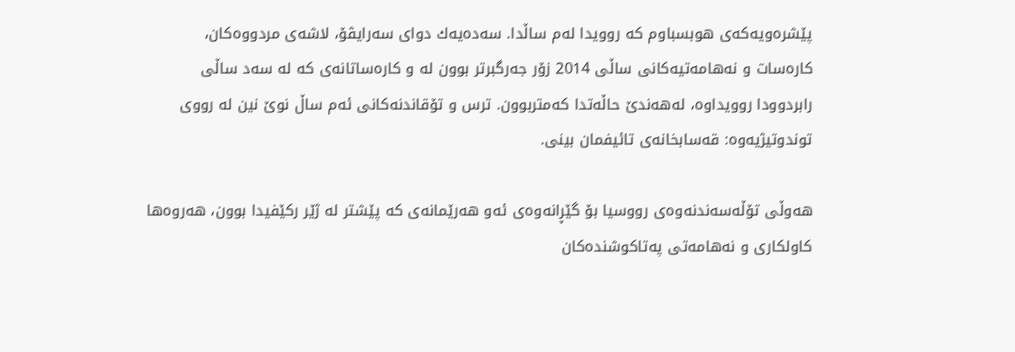پێشره‌ویه‌كه‌ی‌ هوبسباوم كه‌ روویدا له‌م ساڵدا. سه‌ده‌یه‌ك دوای‌ سه‌رایڤۆ، لاشه‌ی‌ مردووه‌كان، كاره‌سات و نه‌هامه‌تیه‌كانی‌ ساڵی‌ 2014 زۆر جه‌رگبرتر بوون له‌ و كاره‌ساتانه‌ی‌ كه‌ له‌ سه‌د ساڵی‌ رابردوودا روویداوه‌، له‌هه‌ندێ‌ حاڵه‌تدا كه‌متربوون. ترس و تۆقاندنه‌كانی‌ ئه‌م ساڵ نوێ‌ نین له‌ رووی‌ توندوتیژیه‌وه‌: قه‌سابخانه‌ی‌ تائیفمان بینی‌.

هه‌وڵی‌ تۆڵه‌سه‌ندنه‌وه‌ی‌ رووسیا بۆ گێڕانه‌وه‌ی‌ ئه‌و هه‌رێمانه‌ی‌ كه‌ پێشتر له‌ ژێر ركێفیدا بوون، هه‌روه‌ها كاولكاری‌ و نه‌هامه‌تی‌ په‌تاكوشنده‌كان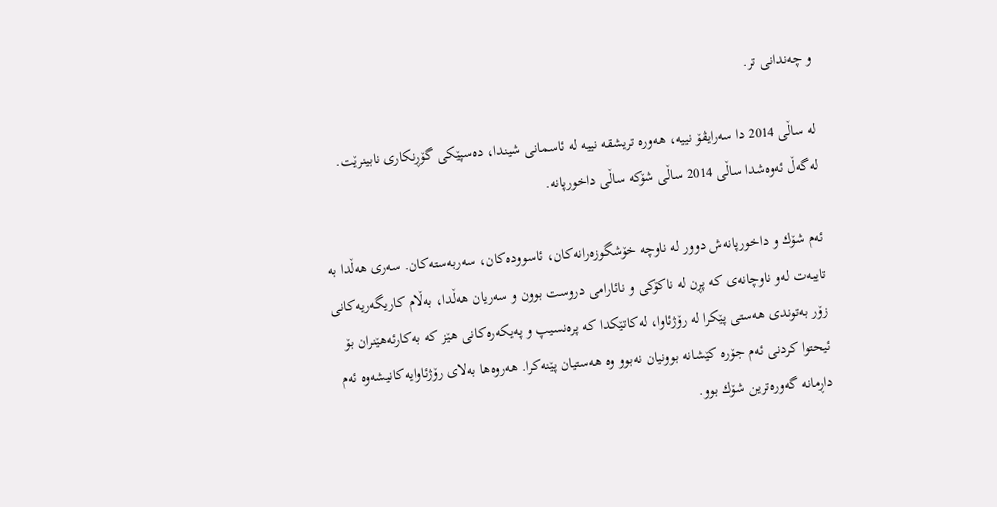و چه‌ندانی‌ تر.

له‌ ساڵی‌ 2014 دا سه‌رایڤۆ نییه‌، هه‌وره‌ تریشقه‌ نییه‌ له‌ ئاسمانی‌ شیندا، ده‌سپێكی‌ گۆڕنكاری‌ نابینرێت. له‌گه‌ڵ ئه‌وه‌شدا ساڵی‌ 2014 ساڵی‌ شۆكه‌ ساڵی‌ داخورپانه‌.

ئه‌م شۆك و داخورپانه‌ش دوور له‌ ناوچه‌ خۆشگوزه‌رانه‌كان، ئاسووده‌كان، سه‌ربه‌سته‌كان. سه‌ری‌ هه‌ڵدا به‌ تایبه‌ت له‌و ناوچانه‌ی‌ كه‌ پڕن له‌ ناكۆكی و نائارامی‌ دروست بوون و سه‌ریان هه‌ڵدا، به‌ڵام كاریگه‌ریه‌كانی‌ زۆر به‌توندی‌ هه‌ستی‌ پێكرا له‌ رۆژئاوا، له‌كاتێكدا كه‌ پره‌نسیپ و په‌یكه‌ره‌كانی‌ هێز كه‌ به‌كارئه‌هێنران بۆ ئیحتوا كردنی‌ ئه‌م جۆره‌ كێشانه‌ بوونیان نه‌بوو وه‌ هه‌ستیان پێنه‌كرا. هه‌روه‌ها به‌لای‌ رۆژئاوایه‌كانیشه‌وه‌ ئه‌م داڕمانه‌ گه‌وره‌ترین شۆك بوو.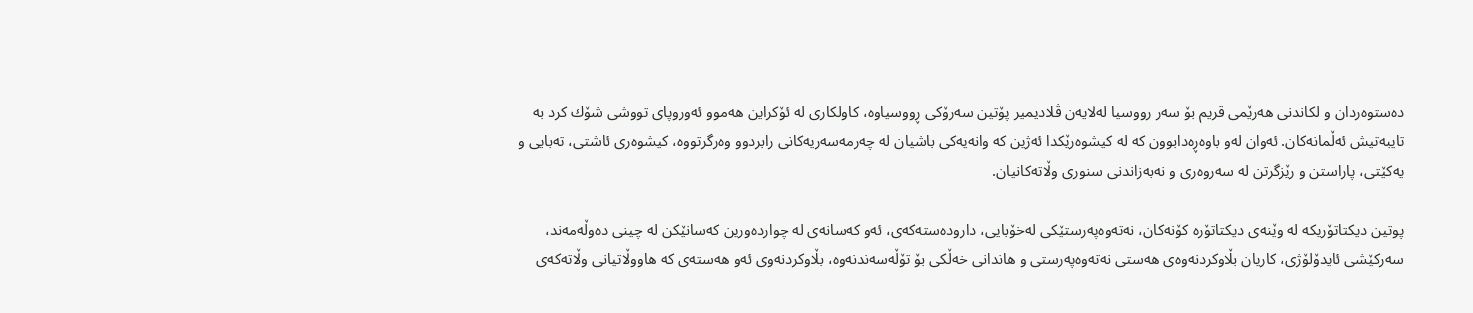ده‌ستوه‌ردان و لكاندنی‌ هه‌رێمی‌ قریم بۆ سه‌ر رووسیا له‌لایه‌ن ڤلادیمیر پۆتین سه‌رۆكی‌ ڕووسیاوه‌، كاولكاری‌ له‌ ئۆكراین هه‌موو ئه‌وروپای‌ تووشی‌ شۆك كرد به‌ تایبه‌تیش ئه‌ڵمانه‌كان. ئه‌وان له‌و باوه‌ڕه‌دابوون كه‌ له‌ كیشوه‌رێكدا ئه‌ژین كه‌ وانه‌یه‌كی‌ باشیان له‌ چه‌رمه‌سه‌ریه‌كانی‌ رابردوو وه‌رگرتووه‌، كیشوه‌ری‌ ئاشتی‌، ته‌بایی‌ و یه‌كێتی‌، پاراستن و رێزگرتن له‌ سه‌روه‌ری‌ و نه‌به‌زاندنی‌ سنوری‌ وڵاته‌كانیان.

پوتین دیكتاتۆریكه‌ له‌ وێنه‌ی‌ دیكتاتۆره‌ كۆنه‌كان، نه‌ته‌وه‌په‌رستێكی‌ له‌خۆبایی‌، داروده‌سته‌كه‌ی‌، ئه‌و كه‌سانه‌ی‌ له‌ چوارده‌ورین كه‌سانێكن له‌ چینی‌ ده‌وڵه‌مه‌ند، سه‌ركێشی‌ ئایدۆلۆژی‌، كاریان بڵاوكردنه‌وه‌ی‌ هه‌ستی‌ نه‌ته‌وه‌په‌رستی‌ و هاندانی خه‌ڵكی‌ بۆ تۆڵه‌سه‌ندنه‌وه‌، بڵاوكردنه‌وی‌ ئه‌و هه‌سته‌ی‌ كه‌ هاووڵاتیانی‌ وڵاته‌كه‌ی‌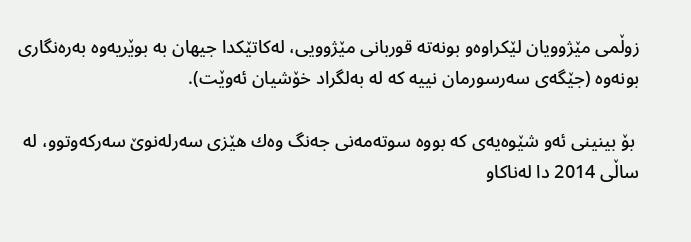زوڵمی‌ مێژوویان لێكراوه‌و بونه‌ته‌ قوربانی‌ مێژوویی‌، له‌كاتێكدا جیهان به‌ بوێریه‌وه‌ به‌ره‌نگاری‌ بونه‌وه‌ (جێگه‌ی‌ سه‌رسورمان نییه‌ كه‌ له‌ به‌لگراد خۆشیان ئه‌وێت).

 بۆ بینینی‌ ئه‌و شێوه‌یه‌ی‌ كه‌ بووه‌ سوته‌مه‌نی‌ جه‌نگ وه‌ك هێزی‌ سه‌رله‌نوێ‌ سه‌ركه‌وتوو، له‌ ساڵی‌ 2014 دا له‌ناكاو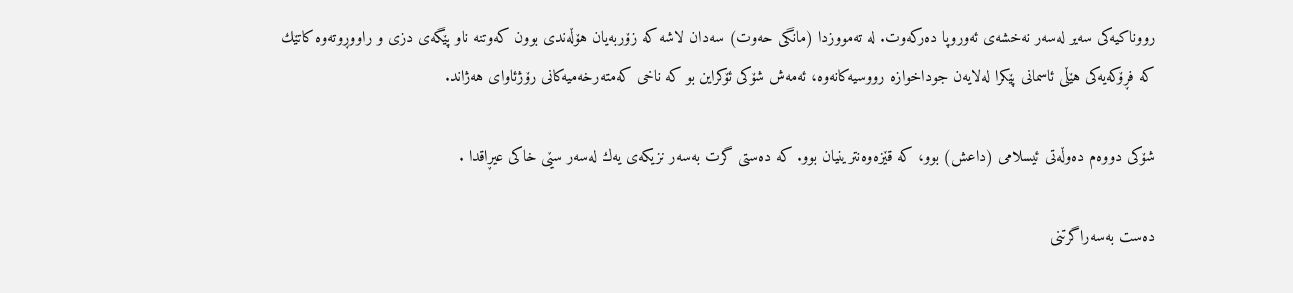رووناكیه‌كی‌ سه‌یر له‌سه‌ر نه‌خشه‌ی‌ ئه‌وروپا ده‌ركه‌وت. له‌ ته‌مووزدا (مانگی‌ حه‌وت) سه‌دان لاشه‌ كه‌ زۆربه‌یان هۆڵه‌ندی‌ بوون كه‌وتنه‌ ناو پێگه‌ی‌ دزی و راووڕوته‌وه‌ كاتێك كه‌ فڕۆكه‌یه‌كی‌ هێڵی‌ ئاسمانی‌ پێكرا له‌لایه‌ن جوداخوازه‌ رووسیه‌كانه‌وه‌، ئه‌مه‌ش شۆكی‌ ئۆكراین بو كه‌ ناخی‌ كه‌مته‌رخه‌میه‌كانی‌ رۆژئاوای‌ هه‌ژاند.

شۆكی‌ دووه‌م ده‌وڵه‌تی‌ ئیسلامی‌ (داعش) بوو، كه‌ قێزه‌وه‌نترینیان بوو. كه‌ ده‌ستی‌ گرت به‌سه‌ر نزیكه‌ی‌ یه‌ك له‌سه‌ر سێی‌ خاكی‌ عیڕاقدا .

ده‌ست به‌سه‌راگرتنی‌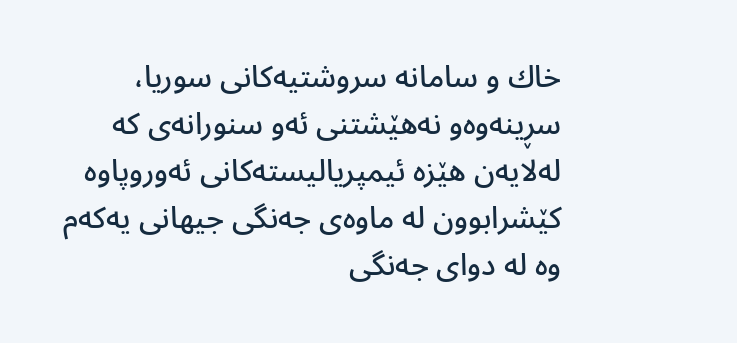خاك و سامانه‌ سروشتیه‌كانی‌ سوریا، سڕینه‌وه‌و نه‌هێشتنی‌ ئه‌و سنورانه‌ی‌ كه‌ له‌لایه‌ن هێزه‌ ئیمپریالیسته‌كانی‌ ئه‌وروپاوه‌ كێشرابوون له‌ ماوه‌ی‌ جه‌نگی‌ جیهانی‌ یه‌كه‌م وه‌ له‌ دوای‌ جه‌نگی‌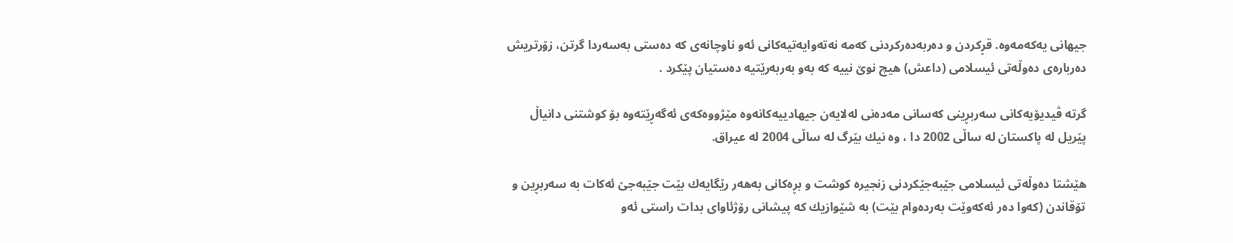جیهانی‌ یه‌كه‌مه‌وه‌. قڕكردن و ده‌ربه‌ده‌ركردنی‌ كه‌مه‌ نه‌ته‌وایه‌تیه‌كانی‌ ئه‌و ناوچانه‌ی‌ كه‌ ده‌ستی‌ به‌سه‌ردا گرتن، زۆرتریش ده‌رباره‌ی‌ ده‌وڵه‌تی‌ ئیسلامی‌ (داعش) هیچ نوێ‌ نییه‌ كه‌ به‌و به‌ربه‌رێتیه‌ ده‌ستیان پێكرد .

گرته‌ ڤیدیۆیه‌كانی‌ سه‌ربڕینی‌ كه‌سانی‌ مه‌ده‌نی‌ له‌لایه‌ن جیهادییه‌كانه‌وه‌ مێژووه‌كه‌ی‌ ئه‌گه‌ڕێته‌وه‌ بۆ كوشتنی‌ دانیاڵ پێریل له‌ پاكستان له‌ ساڵی‌ 2002 دا ، وه‌ نیك بێرگ له‌ ساڵی‌ 2004 له‌ عیراق.

هێشتا ده‌وڵه‌تی‌ ئیسلامی‌ جێبه‌جێكردنی‌ زنجیره‌ كوشت و بڕه‌كانی‌ به‌هه‌ر رێگایه‌ك بێت جێبه‌جێ ئه‌كات به‌ سه‌ربڕین و تۆقاندن (كه‌وا ده‌ر ئه‌كه‌وێت به‌رده‌وام بێت) به‌ شێوازیك كه‌ پیشانی‌ رۆژئاوای‌ بدات راستی‌ ئه‌و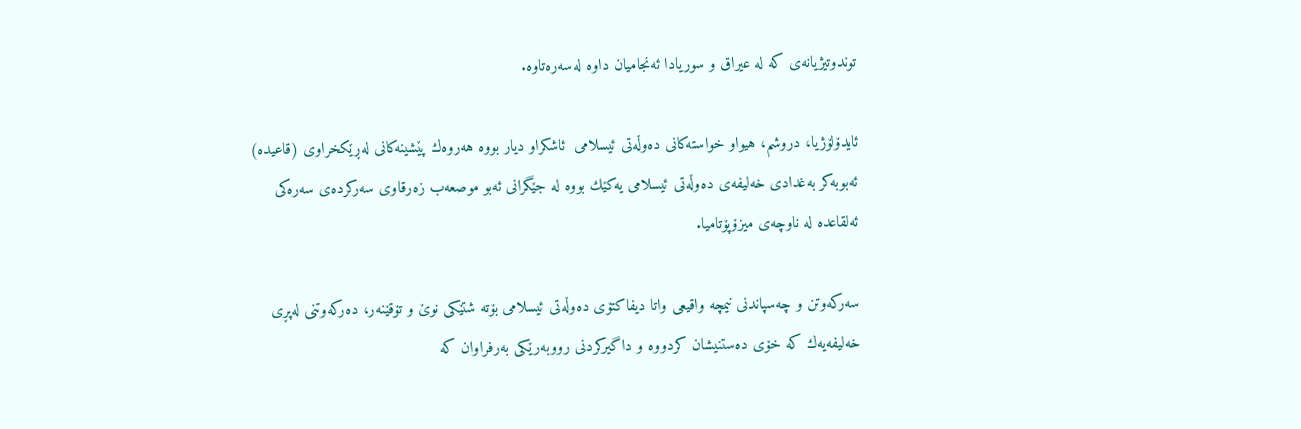توندوتیژیانه‌ی‌ كه‌ له‌ عیراق و سوریادا ئه‌نجامیان داوه‌ له‌سه‌ره‌تاوه‌.

ئایدۆلۆژیا، دروشم، هیواو خواسته‌كانی‌ ده‌وڵه‌تی‌ ئیسلامی‌  ئاشكراو دیار بووه‌ هه‌روه‌ك پێشینه‌كانی‌ له‌ڕێكخراوی‌ (قاعیده‌) ئه‌بوبه‌كر به‌غدادی‌ خه‌لیفه‌ی‌ ده‌وڵه‌تی‌ ئیسلامی‌ یه‌كێك بووه‌ له‌ جێگرانی‌ ئه‌بو موصعه‌ب زه‌رقاوی‌ سه‌ركرده‌ی‌ سه‌ره‌كی‌ ئه‌لقاعده‌ له‌ ناوچه‌ی‌ میزۆپۆتامیا.

سه‌ركه‌وتن و چه‌سپاندنی‌ نیمچه‌ واقیعی‌ واتا دیفاكتۆی‌ ده‌وڵه‌تی‌ ئیسلامی‌ بۆته‌ شتێكی‌ نوێ‌ و تۆقێنه‌ر، ده‌ركه‌وتنی‌ له‌پڕی‌ خه‌لیفه‌یه‌ك كه‌ خۆی‌ ده‌ستنیشان كردووه‌ و داگیركردنی‌ رووبه‌رێكی‌ به‌رفراوان كه‌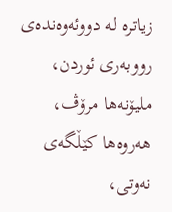زیاتره‌ له‌ دووئه‌وه‌نده‌ی‌ رووبه‌ری‌ ئوردن، ملیۆنه‌ها مرۆڤ، هه‌روه‌ها كێڵگه‌ی‌ نه‌وتی‌،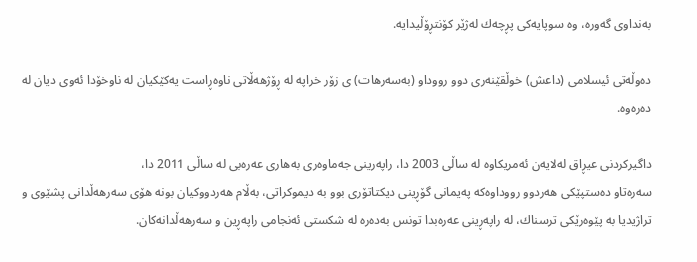به‌نداوی‌ گه‌وره‌، وه‌ سوپایه‌كی‌ پڕچه‌ك له‌ژێر كۆنتڕۆڵیدایه‌.

ده‌وڵه‌تی‌ ئیسلامی‌ (داعش) خوڵقێنه‌ری‌ دوو رووداو (به‌سه‌رهات) ی‌ زۆر خراپه‌ له‌ ڕۆژهه‌ڵاتی‌ ناوه‌ڕاست یه‌كێكیان له‌ ناوخۆدا ئه‌وی‌ دیان له‌ ده‌ره‌وه‌.

داگیركردنی‌ عیڕاق له‌لایه‌ن ئه‌مریكاوه‌ له‌ ساڵی‌ 2003 دا، راپه‌رینی‌ جه‌ماوه‌ری‌ به‌هاری‌ عه‌ره‌بی‌ له‌ ساڵی‌ 2011 دا،
سه‌ره‌تاو ده‌ستپێكی‌ هه‌ردوو رووداوه‌كه‌ په‌یمانی‌ گۆڕینی‌ دیكتاتۆری‌ بوو به‌ دیموكراتی‌، به‌ڵام هه‌ردووكیان بونه‌ هۆی‌ سه‌رهه‌ڵدانی‌ پشێوی‌ و تراژیدیا به‌ پێوه‌رێكی‌ ترسناك، له‌ راپه‌ڕینی‌ عه‌ره‌بدا تونس به‌ده‌ره‌ له‌ شكستی‌ ئه‌نجامی‌ راپه‌ڕین و سه‌رهه‌ڵدانه‌كان.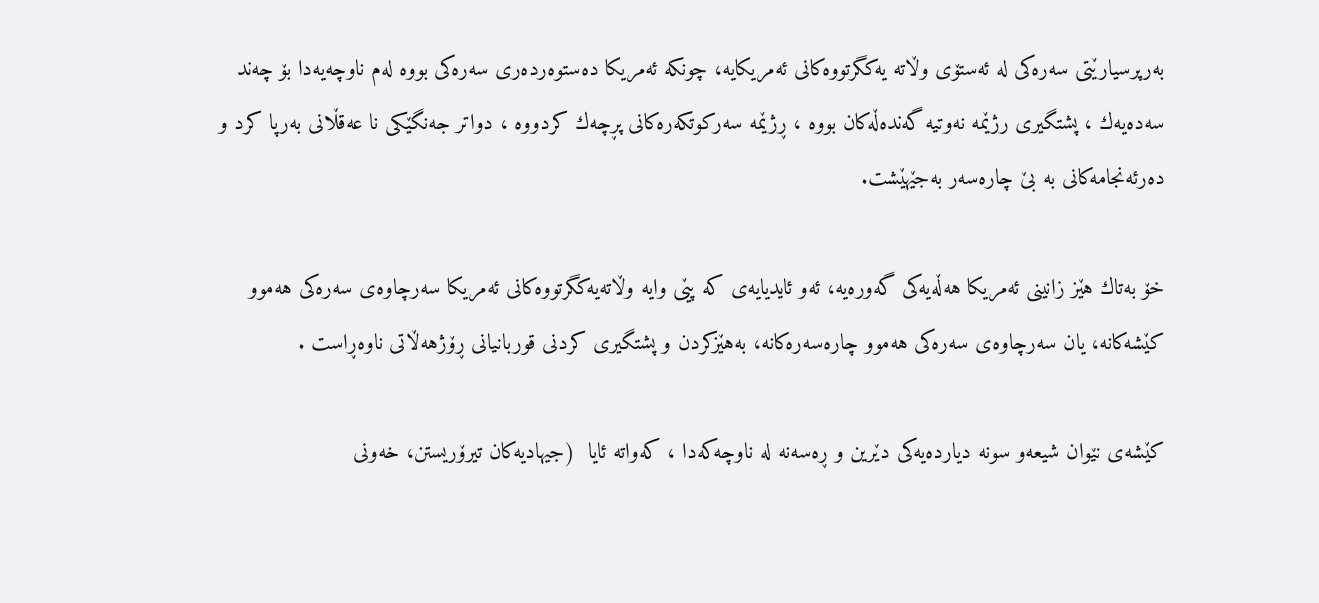به‌رپرسیارێتی‌ سه‌ره‌كی‌ له‌ ئه‌ستۆی‌ وڵاته‌ یه‌كگرتووه‌كانی‌ ئه‌مریكایه‌، چونكه‌ ئه‌مریكا ده‌ستوه‌رده‌ری‌ سه‌ره‌كی‌ بووه‌ له‌م ناوچه‌یه‌دا بۆ چه‌ند سه‌ده‌یه‌ك ، پشتگیری‌ رژێمه‌ نه‌وتیه‌ گه‌نده‌ڵه‌كان بووه‌ ، ڕژێمه‌ سه‌ركوتكه‌ره‌كانی‌ پڕچه‌ك كردووه‌ ، دواتر جه‌نگێكی‌ نا عه‌قڵانی‌ به‌رپا كرد و ده‌رئه‌نجامه‌كانی‌ به‌ بێ‌ چاره‌سه‌ر به‌جێهێشت.

خۆ به‌تاك هێز زانینی‌ ئه‌مریكا هه‌ڵه‌یه‌كی‌ گه‌وره‌یه‌، ئه‌و ئایدیایه‌ی‌ كه‌ پێی‌ وایه‌ وڵاته‌یه‌كگرتووه‌كانی‌ ئه‌مریكا سه‌رچاوه‌ی‌ سه‌ره‌كی‌ هه‌موو كێشه‌كانه‌، یان سه‌رچاوه‌ی‌ سه‌ره‌كی‌ هه‌موو چاره‌سه‌ره‌كانه‌، به‌هێزكردن و پشتگیری‌ كردنی‌ قوربانیانی‌ ڕۆژهه‌ڵاتی‌ ناوه‌ڕاست .

كێشه‌ی‌ نێوان شیعه‌و سونه‌ دیارده‌یه‌كی‌ دێرین و ڕه‌سه‌نه‌ له‌ ناوچه‌كه‌دا ، كه‌واته‌ ئایا  (جیهادیه‌كان تیرۆریستن، خه‌ونی‌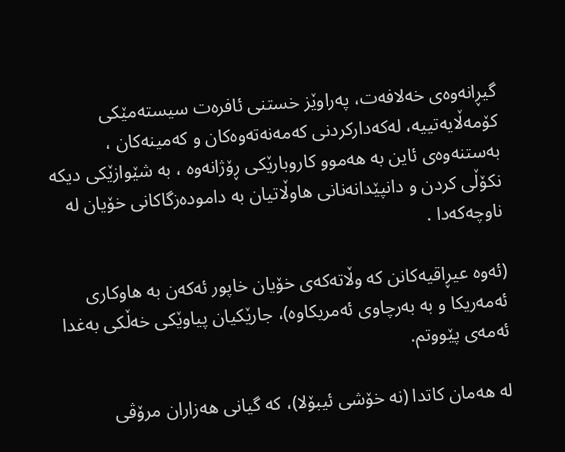گیڕانه‌وه‌ی‌ خه‌لافه‌ت، په‌راوێز خستنی‌ ئافره‌ت سیسته‌مێكی‌ كۆمه‌ڵایه‌تییه‌، له‌كه‌داركردنی‌ كه‌مه‌نه‌ته‌وه‌كان و كه‌مینه‌كان ، به‌ستنه‌وه‌ی‌ ئاین به‌ هه‌موو كاروبارێكی‌ ڕۆژانه‌وه‌ ، به‌ شێوازێكی‌ دیكه‌ نكۆڵی‌ كردن و دانپێدانه‌نانی‌ هاوڵاتیان به‌ داموده‌زگاكانی‌ خۆیان له‌ ناوچه‌كه‌دا .

(ئه‌وه‌ عیڕاقیه‌كانن كه‌ وڵاته‌كه‌ی‌ خۆیان خاپور ئه‌كه‌ن به‌ هاوكاری‌ ئه‌مه‌ریكا و به‌ به‌رچاوی‌ ئه‌مریكاوه‌)، جارێكیان پیاوێكی‌ خه‌ڵكی‌ به‌غدا ئه‌مه‌ی‌ پێووتم.

له‌ هه‌مان كاتدا (نه‌ خۆشی‌ ئیبۆلا)، كه‌ گیانی‌ هه‌زاران مرۆڤی‌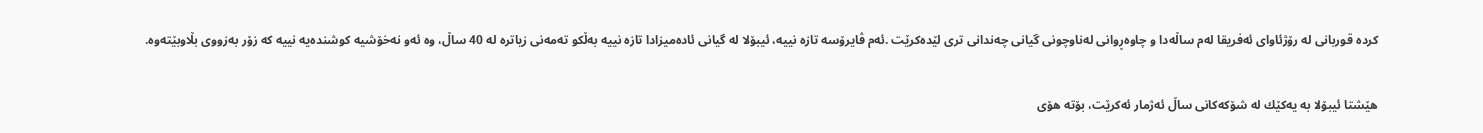كرده‌ قوربانی‌ له‌ رۆژئاوای‌ ئه‌فریقا له‌م ساڵه‌دا و چاوه‌ڕوانی‌ له‌ناوچونی‌ گیانی‌ چه‌ندانی‌ تری‌ لێده‌كرێت .ئه‌م ڤایرۆسه‌ تازه‌ نییه‌، ئیبۆلا له‌ گیانی‌ ئاده‌میزادا تازه‌ نییه‌ به‌ڵكو ته‌مه‌نی‌ زیاتره‌ له‌ 40 ساڵ، وه‌ ئه‌و نه‌خۆشیه‌ كوشنده‌یه‌ نییه‌ كه‌ زۆر به‌زووی‌ بڵاوبێته‌وه‌.

هێشتا ئیبۆلا به‌ یه‌كێك له‌ شۆكه‌كانی‌ ساڵ ئه‌ژمار ئه‌كرێت، بۆته‌ هۆی‌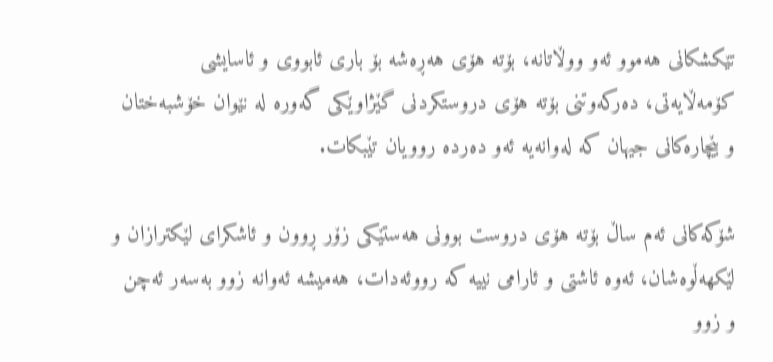تێكشكانی‌ هه‌موو ئه‌و ووڵاتانه‌، بۆته‌ هۆی‌ هه‌ڕه‌شه‌ بۆ باری‌ ئابووی‌ و ئاسایشی‌ كۆمه‌ڵایه‌تی‌، ده‌ركه‌وتنی‌ بۆته‌ هۆی‌ دروستكردنی‌ گێژاوێكی‌ گه‌وره‌ له‌ نێوان خۆشبه‌ختان و بێچاره‌كانی‌ جیهان كه‌ له‌وانه‌یه‌ ئه‌و ده‌رده‌ روویان تێبكات.

شۆكه‌كانی‌ ئه‌م ساڵ بۆته‌ هۆی‌ دروست بوونی‌ هه‌ستێكی‌ زۆر ڕوون و ئاشكرای‌ لێكترازان و لێكهه‌ڵوه‌شان، ئه‌وه‌ ئاشتی‌ و ئارامی‌ نییه‌ كه‌ رووئه‌دات، هه‌میشه‌ ئه‌وانه‌ زوو به‌سه‌ر ئه‌چن و زوو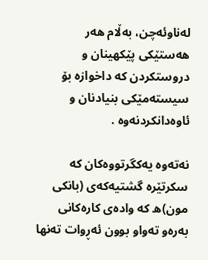له‌ناوئه‌چن، به‌ڵام هه‌ر هه‌ستێكی‌ پێكهینان و دروستكردن كه‌ داخوازه‌ بۆ سیسته‌مێكی‌ بنیادنان و ئاوه‌دانكردنه‌وه‌ .

نه‌ته‌وه‌ یه‌كگرتووه‌كان كه‌ سكرتێره‌ گشتیه‌كه‌ی‌ (بانكی‌ مون)ه‌ كه‌ واده‌ی‌ كاره‌كانی‌ به‌ره‌و ته‌واو بوون ئه‌ڕوات ته‌نها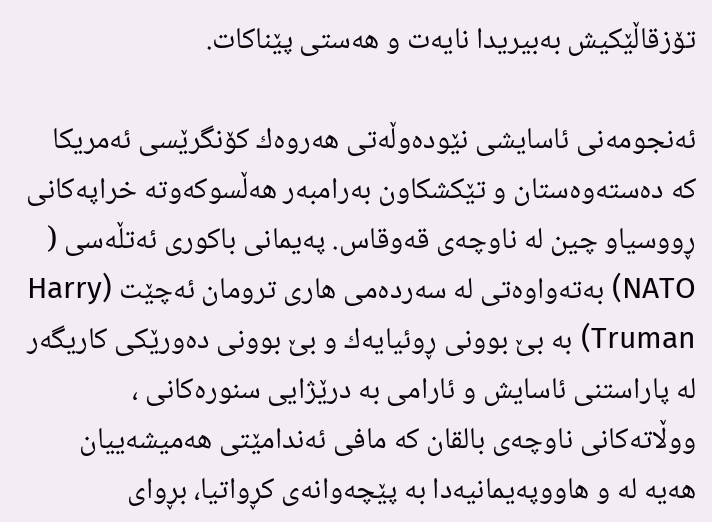تۆزقاڵێكیش به‌بیریدا نایه‌ت و هه‌ستی‌ پێناكات.

ئه‌نجومه‌نی‌ ئاسایشی‌ نێوده‌وڵه‌تی‌ هه‌روه‌ك كۆنگرێسی‌ ئه‌مریكا كه‌ ده‌سته‌وه‌ستان و تێكشكاون به‌رامبه‌ر هه‌ڵسوكه‌وته‌ خراپه‌كانی‌ ڕووسیاو چین له‌ ناوچه‌ی‌ قه‌وقاس. په‌یمانی‌ باكوری‌ ئه‌تڵه‌سی‌ ( NATO) به‌ته‌واوه‌تی‌ له‌ سه‌رده‌می‌ هاری‌ ترومان ئه‌چێت (Harry Truman) به‌ بێ‌ بوونی‌ ڕوئیایه‌ك و بێ‌ بوونی‌ ده‌ورێكی‌ كاریگه‌ر له‌ پاراستنی‌ ئاسایش و ئارامی‌ به‌ درێژایی‌ سنوره‌كانی‌ ، ووڵاته‌كانی‌ ناوچه‌ی‌ بالقان كه‌ مافی‌ ئه‌ندامێتی‌ هه‌میشه‌ییان هه‌یه‌ له‌ و هاووپه‌یمانیه‌دا به‌ پێچه‌وانه‌ی‌ كڕواتیا، بڕوای‌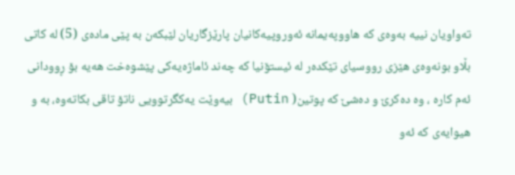ته‌واویان نییه‌ به‌وه‌ی‌ كه‌ هاووپه‌یمانه‌ ئه‌وروپیه‌كانیان پارێزگاریان لێبكه‌ن به‌ پێی‌ ماده‌ی‌ (5) له‌ كاتی‌ بڵاو بونه‌وه‌ی‌ هێزی‌ رووسیای‌ تێكده‌ر له‌ ئیستۆنیا كه‌ چه‌ند ئاماژه‌یه‌كی‌ پێشوه‌خت هه‌یه‌ بۆ ڕوودانی‌ ئه‌م كاره‌ ، وه‌ ده‌كرێ‌ و ده‌شێ‌ كه‌ پوتین( Putin) بیه‌وێت یه‌كگرتوویی‌ ناتۆ تاقی بكاته‌وه‌، به‌ و هیوایه‌ی‌ كه‌ ئه‌و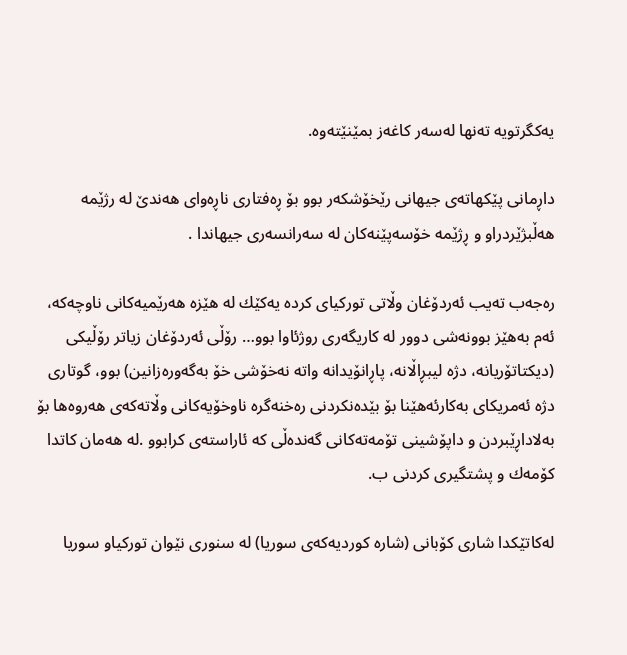یه‌كگرتویه‌ ته‌نها له‌سه‌ر كاغه‌ز بمێنێته‌وه‌.

داڕمانی‌ پێكهاته‌ی‌ جیهانی‌ رێخۆشكه‌ر بوو بۆ ڕه‌فتاری‌ ناڕه‌وای‌ هه‌ندێ‌ له‌ رژێمه‌ هه‌ڵبژێردراو و ڕژێمه‌ خۆسه‌پێنه‌كان له‌ سه‌رانسه‌ری‌ جیهاندا .

ره‌جه‌ب ته‌یب ئه‌ردۆغان وڵاتی‌ توركیای‌ كرده‌ یه‌كێك له‌ هێزه‌ هه‌رێمیه‌كانی‌ ناوچه‌كه‌، ئه‌م به‌هێز بوونه‌شی‌ دوور له‌ كاریگه‌ری‌ روژئاوا بوو… رۆڵی‌ ئه‌ردۆغان زیاتر رۆڵیكی‌ (دیكتاتۆریانه‌، دژه‌ لیبڕاڵانه‌، پاڕانۆیدانه‌ واته‌ نه‌خۆشی‌ خۆ به‌گه‌وره‌زانین) بوو، گوتاری‌ دژه‌ ئه‌مریكای‌ به‌كارئه‌هێنا بۆ بێده‌نكردنی‌ ره‌خنه‌گره‌ ناوخۆیه‌كانی‌ وڵاته‌كه‌ی‌ هه‌روه‌ها بۆ به‌لاداڕێبردن و داپۆشینی‌ تۆمه‌ته‌كانی‌ گه‌نده‌ڵی‌ كه‌ ئاراسته‌ی‌ كرابوو .له‌ هه‌مان كاتدا كۆمه‌ك و پشتگیری‌ كردنی‌ ب.

له‌كاتێكدا شاری‌ كۆبانی‌ (شاره‌ كوردیه‌كه‌ی‌ سوریا) له‌ سنوری‌ نێوان توركیاو سوریا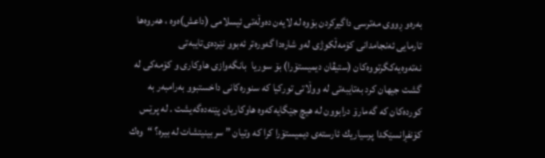به‌ره‌و ڕووی‌ مه‌ترسی‌ داگیركردن بۆوه‌ له‌ لایه‌ن ده‌وڵه‌تی‌ ئیسلامی‌ (داعش)ه‌وه‌ ، هه‌روه‌ها تارمایی‌ ئه‌نجامدانی‌ كۆمه‌ڵكوژی‌ له‌و شاره‌دا گه‌وره‌تر ئه‌بوو نێرده‌ی‌تایبه‌تی‌ نه‌ته‌وه‌یه‌كگرتووه‌كان (ستیڤان دیمیستۆرا) بۆ سوریا  بانگه‌وازی‌ هاوكاری‌ و كۆمه‌كی‌ له‌ گشت جیهان كرد به‌تایبه‌تی‌ له‌ ووڵاتی‌ توركیا كه‌ سنوره‌كانی‌ داخستبوو به‌رامبه‌ر به‌ كورده‌كان كه‌ گه‌مارۆ درابوون له‌ هیچ جێگایه‌كه‌وه‌ هاوكاریان پێنه‌ده‌گه‌یشت . له‌ پرێس كۆنفڕانسێكدا پرسیاریك ئارسته‌ی‌ دیمیستۆرا كرا كه‌ وتیان ” سربینیتشات له‌ بیره‌؟ “وه‌ك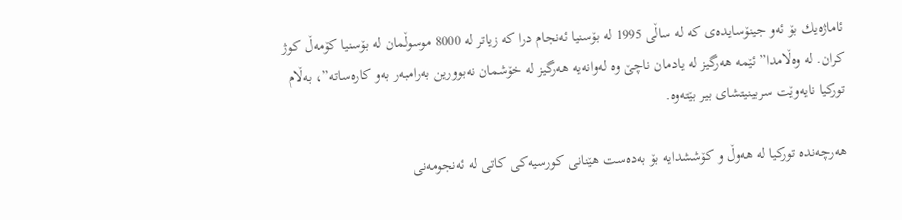ئاماژه‌یك بۆ ئه‌و جینۆسایده‌ی‌ كه‌ له‌ ساڵی‌ 1995 له‌ بۆسنیا ئه‌نجام درا كه‌ زیاتر له‌ 8000 موسوڵمان له‌ بۆسنیا كۆمه‌ڵ كوژ كران. له‌ وه‌ڵامدا” ئێمه‌ هه‌رگیز له‌ یادمان ناچێ‌ وه‌ له‌وانه‌یه‌ هه‌رگیز له‌ خۆشمان نه‌بوورین به‌رامبه‌ر به‌و كاره‌ساته‌”، به‌ڵام توركیا نایه‌وێت سربینیتشای‌ بیر بێته‌وه‌.

هه‌رچه‌نده‌ توركیا له‌ هه‌وڵ و كۆششدایه‌ بۆ به‌ده‌ست هێنانی‌ كورسیه‌كی‌ كاتی‌ له‌ ئه‌نجومه‌نی‌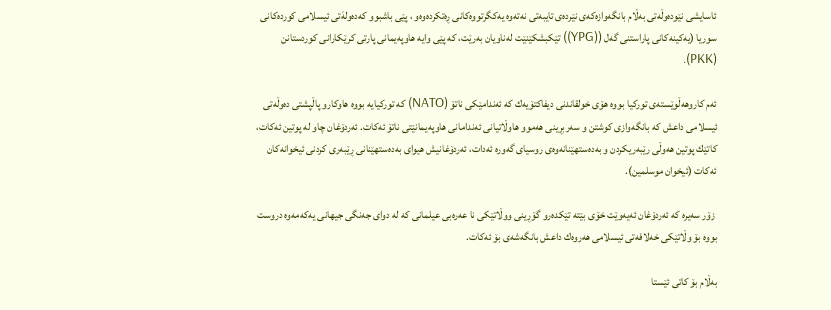ئاسایشی‌ نێوده‌وڵه‌تی‌ به‌ڵام بانگه‌وازه‌كه‌ی‌ نێرده‌ی‌ تایبه‌تی‌ نه‌ته‌وه‌ یه‌كگرتووه‌كانی‌ ڕه‌تكرده‌وه‌و ، پێی‌ باشبوو كه‌ده‌وله‌َتی‌ ئیسلامی‌ كورده‌كانی‌ سوریا (یه‌كینه‌كانی‌ پاراستنی‌ گه‌ل ((YPG)) تێكبشكێنێت له‌ناویان به‌رێت، كه‌ پێی‌ وایه‌ هاوپه‌یمانی‌ پارتی‌ كرێكارانی‌ كوردستانن (PKK).

ئه‌م كاروهه‌ڵوێسته‌ی‌ توركیا بووه‌ هۆی‌ خولقاندنی‌ دیفاكتۆیه‌ك كه‌ ئه‌ندامێكی‌ ناتۆ (NATO) كه‌ توركیایه‌ بووه‌ هاوكارو پاڵپشتی‌ ده‌وڵه‌تی‌ ئیسلامی‌ داعش كه‌ بانگه‌وازی‌ كوشتن و سه‌ربڕینی‌ هه‌موو هاوڵاتیانی‌ ئه‌ندامانی‌ هاوپه‌یمانێتی‌ ناتۆ ئه‌كات. ئه‌ردۆغان چاو له‌ پوتین ئه‌كات، كاتێك پوتین هه‌وڵی‌ رێبه‌ریكردن و به‌ده‌ستهێنانه‌وه‌ی‌ روسیای‌ گه‌وره‌ ئه‌دات، ئه‌ردۆغانیش هیوای‌ به‌ده‌ستهێنانی‌ ڕێبه‌ری‌ كردنی‌ ئیخوانه‌كان ئه‌كات (ئیخوان موسلمین).

 زۆر سه‌یره‌ كه‌ ئه‌ردۆغان ئه‌یه‌وێت خۆی‌ بێته‌ تێكده‌رو گۆڕینی‌ ووڵاتێكی‌ نا عه‌ره‌بی‌ عیلمانی‌ كه‌ له‌ دوای‌ جه‌نگی‌ جیهانی‌ یه‌كه‌مه‌وه‌ دروست بووه‌ بۆ وڵاتێكی‌ خه‌لافه‌تی‌ ئیسلامی‌ هه‌روه‌ك داعش بانگه‌شه‌ی‌ بۆ ئه‌كات.

به‌ڵام بۆ كاتی‌ ئێستا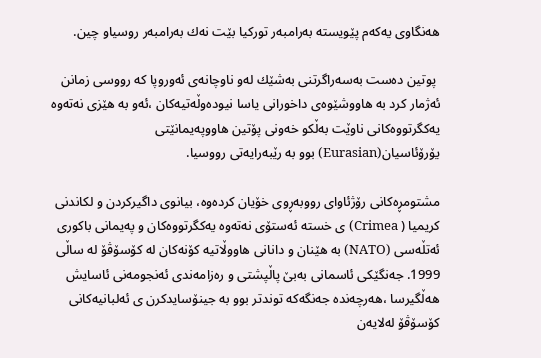هه‌نگاوی‌ یه‌كه‌م پێویسته‌ به‌رامبه‌ر توركیا بێت نه‌ك به‌رامبه‌ر روسیاو چین.

 پوتین ده‌ست به‌سه‌راگرتنی‌ به‌شێك له‌و ناوچانه‌ی‌ ئه‌وروپا كه‌ رووسی‌ زمانن ئه‌ژمار كرد به‌ هاووشێوه‌ی‌ داخورانی‌ یاسا نیوده‌وڵه‌تیه‌كان ،ئه‌و به‌ هێزی‌ نه‌ته‌وه‌ یه‌كگرتووه‌كانی‌ ناوێت به‌ڵكو خه‌ونی‌ پۆتین هاووپه‌یمانێتی‌ یۆرۆئاسیان(Eurasian) بوو به‌ رێبه‌رایه‌تی‌ رووسیا.

مشتومڕه‌كانی‌ رۆژئاوای‌ رووبه‌ڕوی‌ خۆیان كرده‌وه‌، بیانوی‌ داگیركردن و لكاندنی‌ كریمیا ( Crimea) ی‌ خسته‌ ئه‌ستۆی‌ نه‌ته‌وه‌ یه‌كگرتووه‌كان و په‌یمانی‌ باكوری‌ ئه‌تڵه‌سی‌ (NATO) به‌ هێنان و دانانی‌ هاووڵاتیه‌ كۆنه‌كان له‌ كۆسۆڤۆ له‌ ساڵی‌ 1999. جه‌نگێكی‌ ئاسمانی‌ به‌بێ‌ پاڵپشتی‌ و ره‌زامه‌ندی‌ ئه‌نجومه‌نی‌ ئاسایش هه‌ڵگیرسا ،هه‌رچه‌نده‌ جه‌نگه‌كه‌ توندتر بوو به‌ جینۆسایدكرن ی‌ ئه‌لبانیه‌كانی‌ كۆسۆڤۆ له‌لایه‌ن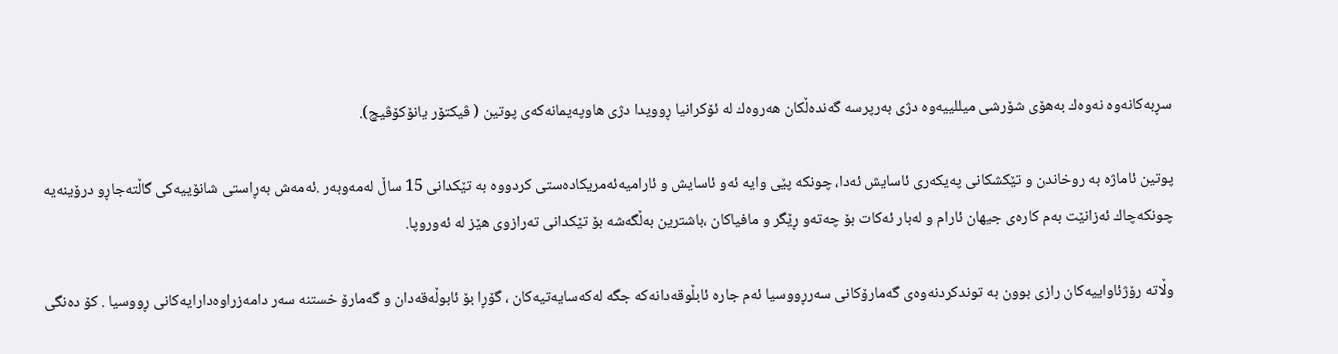سڕبه‌كانه‌وه‌ نه‌وه‌ك به‌هۆی‌ شۆرشی‌ میللییه‌وه‌ دژی‌ به‌رپرسه‌ گه‌نده‌ڵكان هه‌روه‌ك له‌ ئۆكرانیا ڕوویدا دژی‌ هاوپه‌یمانه‌كه‌ی‌ پوتین ( ڤیكتۆر یانۆكۆڤیچ).

پوتین ئاماژه‌ به‌ روخاندن و تێكشكانی‌ په‌یكه‌ری‌ ئاسایش ئه‌دا، چونكه‌ پێی‌ وایه‌ ئه‌و ئاسایش و ئارامیه‌ئه‌مریكاده‌ستی‌ كردووه‌ به‌ تێكدانی‌ 15 ساڵ له‌مه‌وبه‌ر .ئه‌مه‌ش به‌ڕاستی‌ شانۆییه‌كی‌ گاڵته‌جاڕو درۆینه‌یه‌ چونكه‌چاك ئه‌زانێت به‌م كاره‌ی‌ جیهان ئارام و له‌بار ئه‌كات بۆ چه‌ته‌و ڕێگر و مافیاكان ،باشترین به‌ڵگه‌شه‌ بۆ تێكدانی‌ ته‌رازوی‌ هێز له‌ ئه‌وروپا.

وڵاته‌ رۆژئاواییه‌كان رازی‌ بوون به‌ توندكردنه‌وه‌ی‌ گه‌مارۆكانی‌ سه‌رڕووسیا ئه‌م جاره‌ ئابڵوقه‌دانه‌كه‌ جگه‌ له‌كه‌سایه‌تیه‌كان ، گۆڕا بۆ ئابوڵه‌قه‌دان و گه‌مارۆ خستنه‌ سه‌ر دامه‌زراوه‌دارایه‌كانی‌ ڕووسیا . كۆ ده‌نگی‌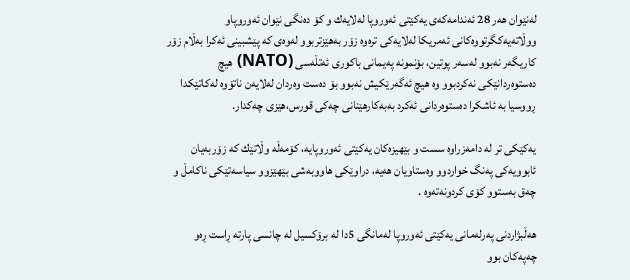له‌نێوان هه‌ر 28 ئه‌ندامه‌كه‌ی‌ یه‌كێتی‌ ئه‌وروپا له‌لایه‌ك و كۆ ده‌نگی‌ نێوان ئه‌وروپاو ووڵاته‌یه‌كگرتووه‌كانی‌ ئه‌مریكا له‌لایه‌كی‌ تره‌وه‌ زۆر به‌هێزتربوو له‌وه‌ی‌ كه‌ پێشبینی‌ ئه‌كرا به‌ڵام زۆر كاریگه‌ر نه‌بوو له‌سه‌ر پوتین، بۆنمونه‌ په‌یمانی‌ باكوری‌ ئه‌تڵه‌سی‌ (NATO) هیچ ده‌ستوه‌ردانێكی‌ نه‌كردبوو وه‌ هیچ ئه‌گه‌رێكیش نه‌بوو بۆ ده‌ست وه‌ردان له‌لایه‌ن ناتۆوه‌ له‌كاتێكدا ڕووسیا به‌ ئاشكرا ده‌ستوه‌ردانی‌ ئه‌كرد به‌به‌كارهێنانی‌ چه‌كی‌ قورس،هێزی‌ چه‌كدار.

یه‌كێكی‌ تر له‌ دامه‌زراوه‌ سست و بێهیزه‌كان یه‌كێتی‌ ئه‌وروپایه‌، كۆمه‌ڵه‌ وڵاتێك كه‌ زۆربه‌یان ئابوویه‌كی‌ په‌نگ خواردوو وه‌ستاویان هه‌یه‌، دراوێكی‌ هاووبه‌شی‌ بێهێزوو سیاسه‌تێكی‌ ناكامڵ و چه‌ق به‌ستوو كۆی‌ كردونه‌ته‌وه‌ .

هه‌ڵبژاردنی‌ په‌رله‌مانی‌ یه‌كێتی‌ ئه‌وروپا له‌مانگی‌ 5دا له‌ برۆكسیل له‌ چانسی‌ پارته‌ ڕاست ڕه‌و چه‌په‌كان بوو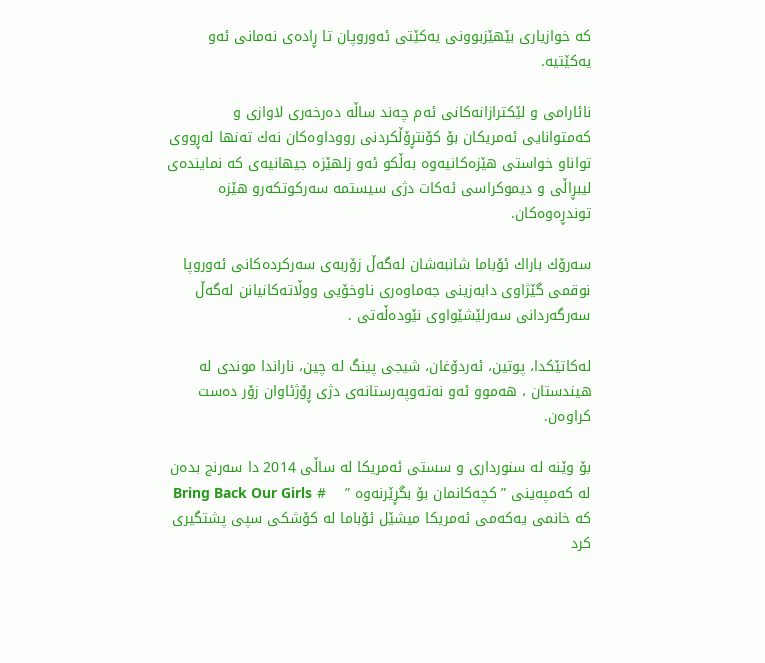كه‌ خوازیاری‌ بێهێزبوونی‌ یه‌كێتی‌ ئه‌وروپان تا ڕاده‌ی‌ نه‌مانی‌ ئه‌و یه‌كێتیه‌.

نائارامی و لێكترازانه‌كانی‌ ئه‌م چه‌ند ساڵه‌ ده‌رخه‌ری‌ لاوازی‌ و كه‌متوانایی‌ ئه‌مریكان بۆ كۆنتڕۆڵكردنی‌ رووداوه‌كان نه‌ك ته‌نها له‌ڕووی‌ تواناو خواستی‌ هێزه‌كانیه‌وه‌ به‌ڵكو ئه‌و زلهێزه‌ جیهانیه‌ی‌ كه‌ نماینده‌ی‌ لیبڕاڵی‌ و دیموكراسی‌ ئه‌كات دژی‌ سیستمه‌ سه‌ركوتكه‌رو هێزه‌ توندڕه‌وه‌كان.

سه‌رۆك باراك ئۆباما شانبه‌شان له‌گه‌ڵ زۆربه‌ی‌ سه‌ركرده‌كانی‌ ئه‌وروپا نوقمی‌ گێژاوی‌ دابه‌زینی‌ جه‌ماوه‌ری‌ ناوخۆیی‌ ووڵاته‌كانیانن له‌گه‌ڵ سه‌رگه‌ردانی‌ سه‌رلێشێواوی‌ نێوده‌ڵه‌تی‌ .

له‌كاتێكدا، پوتین، ئه‌ردۆغان، شیجی‌ پینگ له‌ چین، ناراندا موندی‌ له‌ هیندستان ، هه‌موو ئه‌و نه‌ته‌وپه‌رستانه‌ی‌ دژی‌ ڕۆژئاوان زۆر ده‌ست كراوه‌ن.

بۆ وێنه‌ له‌ سنورداری‌ و سستی‌ ئه‌مریكا له‌ ساڵی‌ 2014 دا سه‌رنج بده‌ن له‌ كه‌مپه‌ینی‌ ” كچه‌كانمان بۆ بگڕێرنه‌وه‌ ”    # Bring Back Our Girls كه‌ خانمی‌ یه‌كه‌می‌ ئه‌مریكا میشێل ئۆباما له‌ كۆشكی‌ سپی‌ پشتگیری‌ كرد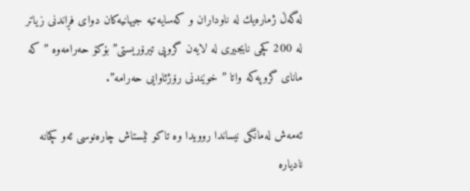له‌گه‌ڵ ژماره‌یك له‌ ناوداران و كه‌سایه‌تیه‌ جیهانیه‌كان دوای‌ فڕاندنی‌ زیاتر له‌ 200 كچی‌ نایجیری‌ له‌ لایه‌ن گروپی‌ تیرۆریستی‌” بۆكۆ حه‌رامه‌وه‌ ” كه‌ مانای‌ گروپه‌كه‌ واتا ” خوێندنی‌ رۆژئاوایی‌ حه‌رامه‌”.

ئه‌مه‌ش له‌مانگی‌ نیساندا روویدا وه‌ تاكو ئێستاش چاره‌نوسی‌ ئه‌و كچانه‌ نادیاره‌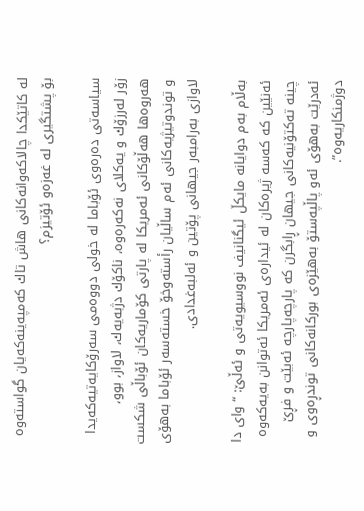له‌ كاتێكدا چالاكه‌وانه‌كانی‌ هاش تاك كه‌مپه‌ینه‌كه‌یان گواسته‌وه‌ بۆ پشتگیری‌ له‌ غه‌زه‌و ئۆتیزم؟

سیاسه‌تی‌ ده‌ره‌وی‌ ئۆباما له‌ خولی‌ دووه‌می‌ سه‌رۆكایه‌تیه‌كه‌یدا زۆر له‌رزۆك و یه‌كلای‌ نه‌كه‌ره‌وه‌، ناكۆك دژبه‌یه‌ك، لاواز، بوو، هه‌روه‌ها هه‌ڵۆكانی‌ ئه‌مریكا له‌ پارتی‌ كۆماریه‌كان ئۆباڵی‌ شكست و توندوتیژیه‌كانی‌ ئه‌م ساڵیان رأسته‌وخۆ خسته‌سه‌ر ئۆباما به‌هۆی‌ لاوازی‌ به‌رامبه‌ر جیهانی‌ پۆتین و ئه‌لبه‌غدادی‌.

به‌ڵام به‌م دوایانه‌ مایكڵ ئیگنانیف نووسیویه‌تی‌ و ئه‌ڵێ‌: “وای‌ دا ئه‌نێین كه‌ كه‌سه‌ ژیره‌كان له‌ ئیداره‌ی‌ ئه‌مریكا ئه‌توانن به‌یه‌كه‌وه‌ چینه‌ ته‌كتۆنیه‌كانی‌ جیهان ڕابگرن كه‌ پارچه‌پارچه‌ ئه‌بێت و فڕێ ئه‌درێت به‌هۆی‌ ئه‌و پاڵپه‌ستۆ به‌هێزه‌ی‌ بوركانه‌كانی‌ توندڕه‌وی‌ و دوژمنكاریه‌وه‌”.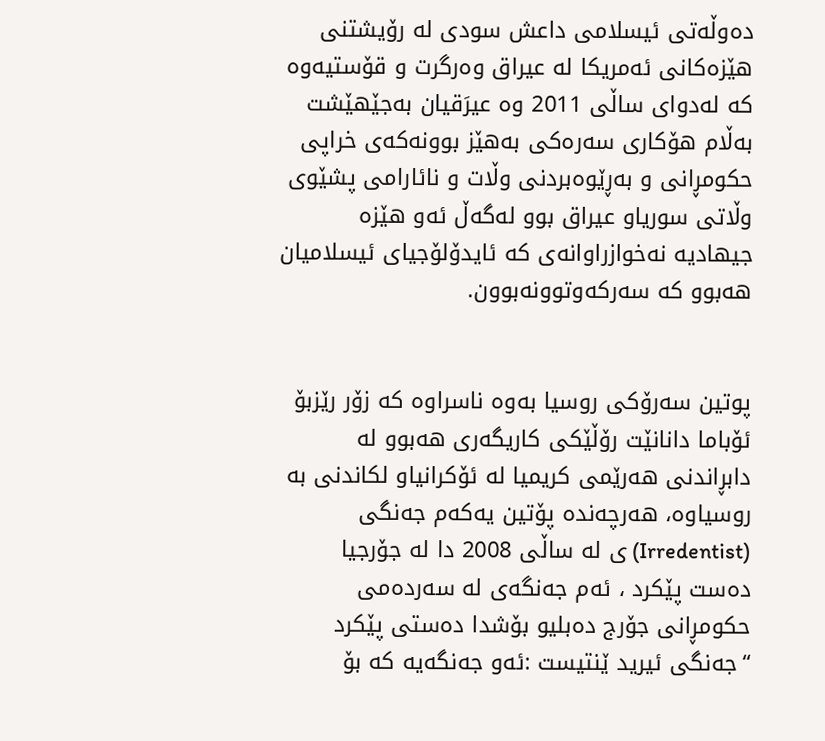ده‌وڵه‌تی‌ ئیسلامی‌ داعش سودی‌ له‌ رۆیشتنی‌ هێزه‌كانی‌ ئه‌مریكا له‌ عیراق وه‌رگرت و قۆستیه‌وه‌ كه‌ له‌دوای‌ ساڵی‌ 2011 وه‌ عیرَقیان به‌جێهێشت به‌ڵام هۆكاری‌ سه‌ره‌كی‌ به‌هێز بوونه‌كه‌ی‌ خراپی‌ حكومڕانی‌ و به‌ڕێوه‌بردنی‌ وڵات و نائارامی‌ پشێوی‌ وڵاتی‌ سوریاو عیراق بوو له‌گه‌ڵ ئه‌و هێزه‌ جیهادیه‌ نه‌خوازراوانه‌ی‌ كه‌ ئایدۆلۆجیای‌ ئیسلامیان هه‌بوو كه‌ سه‌ركه‌وتوونه‌بوون.


پوتین سه‌رۆكی‌ روسیا به‌وه‌ ناسراوه‌ كه‌ زۆر رێزبۆ ئۆباما دانانێت رۆڵێكی‌ كاریگه‌ری‌ هه‌بوو له‌ دابڕاندنی‌ هه‌رێمی‌ كریمیا له‌ ئۆكرانیاو لكاندنی‌ به‌ روسیاوه‌، هه‌رچه‌نده‌ پۆتین یه‌كه‌م جه‌نگی‌ (Irredentist) ی‌ له‌ ساڵی‌ 2008 دا له‌ جۆرجیا ده‌ست پێكرد ، ئه‌م جه‌نگه‌ی‌ له‌ سه‌رده‌می‌ حكومڕانی‌ جۆرج ده‌بلیو بۆشدا ده‌ستی‌ پێكرد “جه‌نگی‌ ئیرید ێنتیست :ئه‌و جه‌نگه‌یه‌ كه‌ بۆ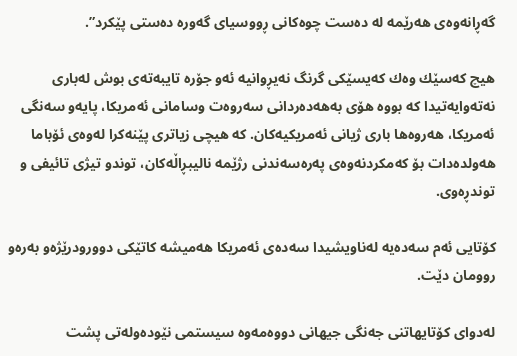گه‌ڕانه‌وه‌ی‌ هه‌رێمه‌ له‌ ده‌ست چوه‌كانی‌ ڕووسیای‌ گه‌وره‌ ده‌ستی‌ پێكرد”.

هیچ كه‌سێك وه‌ك كه‌یسێكی‌ گرنگ نه‌یڕوانیه‌ ئه‌و جۆره‌ تایبه‌ته‌ی‌ بوش له‌باری‌ نه‌ته‌وایه‌تیدا كه‌ بووه‌ هۆی‌ به‌هه‌ده‌ردانی‌ سه‌روه‌ت وسامانی‌ ئه‌مریكا، پایه‌و سه‌نگی‌ ئه‌مریكا، هه‌روه‌ها باری‌ ژیانی‌ ئه‌مریكیه‌كان. كه‌ هیچی‌ زیاتری‌ پێنه‌كرا له‌وه‌ی‌ ئۆباما هه‌ولده‌دات بۆ كه‌مكردنه‌وه‌ی‌ په‌ره‌سه‌ندنی‌ رژێمه‌ نالیبڕاڵه‌كان، توندو تیژی‌ تائیفی‌ و توندڕه‌وی‌.

كۆتایی‌ ئه‌م سه‌ده‌یه‌ له‌ناویشیدا سه‌ده‌ی‌ ئه‌مریكا هه‌میشه‌ كاتێكی‌ دوورودرێژه‌و به‌ره‌و روومان دێت.

له‌دوای‌ كۆتایهاتنی‌ جه‌نگی‌ جیهانی‌ دووه‌مه‌وه‌ سیستمی‌ نێوده‌وله‌تی‌ پشت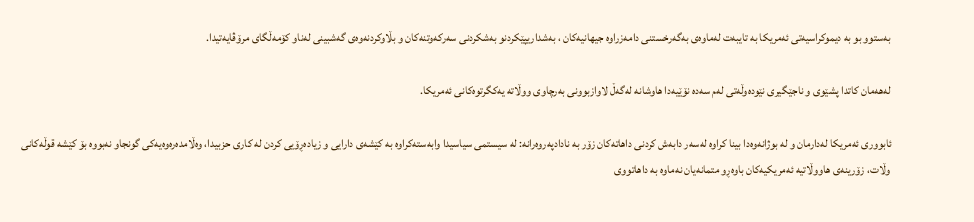به‌ستوو بو به‌ دیموكراسیه‌تی‌ ئه‌مریكا به‌ تایبه‌ت له‌ماوه‌ی‌ به‌گه‌رخستنی‌ دامه‌زراوه‌ جیهانیه‌كان ، به‌شداریپێكردنو به‌شكردنی‌ سه‌ركه‌وتنه‌كان و بڵاوكردنه‌وه‌ی‌ گه‌شبینی‌ له‌ناو كۆمه‌ڵگای‌ مرۆڤایه‌تیدا.

له‌هه‌مان كاتدا پشێوی‌ و ناجێگیری‌ نێوده‌وڵه‌تی‌ له‌م سه‌ده‌ نۆێیه‌دا هاوشانه‌ له‌گه‌ڵ لاوازبوونی‌ به‌رچاوی‌ ووڵاته‌ یه‌كگرتوه‌كانی‌ ئه‌مریكا.

ئابووری‌ ئه‌مریكا له‌دارمان و له‌ بوژانه‌وه‌دا بینا كراوه‌ له‌سه‌ر دابه‌ش كردنی‌ داهاته‌كان زۆر به‌ نادادپه‌روه‌رانه‌: له‌ سیستمی‌ سیاسیدا وابه‌سته‌كراوه‌ به‌ كێشه‌ی‌ دارایی‌ و زیاده‌ڕۆیی‌ كردن له‌ كاری‌ حزبیدا، وه‌ڵامده‌ره‌وه‌یه‌كی‌ گونجاو نه‌بووه‌ بۆ كێشه‌ قوڵه‌كانی‌ وڵات، زۆرینه‌ی‌ هاووڵاتیه‌ ئه‌مریكیه‌كان باوه‌ڕو متمانه‌یان نه‌ماوه‌ به‌ داهاتووی‌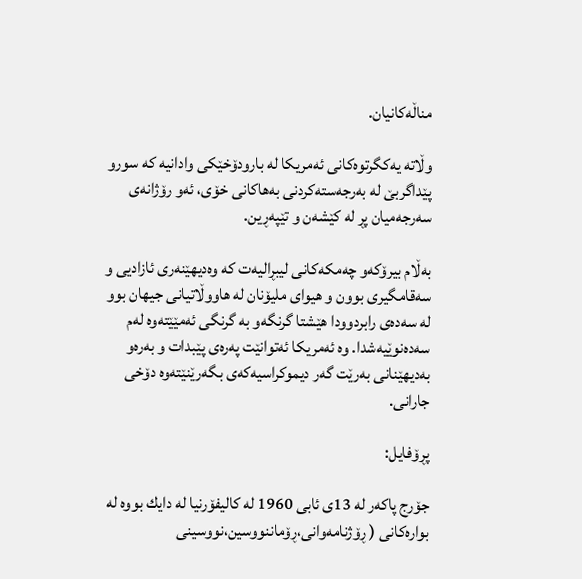مناڵه‌كانیان.

وڵاته‌ یه‌كگرتوه‌كانی‌ ئه‌مریكا له‌ بارودۆخێكی‌ وادانیه‌ كه‌ سورو پێداگربێ‌ له‌ به‌رجه‌سته‌كردنی‌ به‌هاكانی‌ خۆی‌، ئه‌و رۆژانه‌ی‌ سه‌رجه‌میان پڕ له‌ كێشه‌ن و تێپه‌ڕین.

به‌ڵام بیرۆكه‌و چه‌مكه‌كانی‌ لیبڕالیه‌ت كه‌ وه‌دیهێنه‌ری‌ ئازادیی‌ و سه‌قامگیری‌ بوون و هیوای‌ ملیۆنان له‌ هاووڵاتیانی‌ جیهان بوو له‌ سه‌ده‌ی‌ رابردوودا هێشتا گرنگه‌و به‌ گرنگی‌ ئه‌مێێته‌وه‌ له‌م سه‌ده‌نوێیه‌شدا. وه‌ ئه‌مریكا ئه‌توانێت په‌ره‌ی‌ پێبدات و به‌ره‌و به‌دیهێنانی‌ به‌رێت گه‌ر دیموكراسیه‌كه‌ی‌ بگه‌رێنێته‌وه‌ دۆخی‌ جارانی‌.

پڕۆفایل:

جۆرج پاكه‌ر له‌ 13ی‌ ئابی‌ 1960 له‌ كالیفۆرنیا له‌ دایك بووه‌ له‌ بواره‌كانی‌ ( ڕۆژنامه‌وانی‌،ڕۆماننووسین،نووسینی‌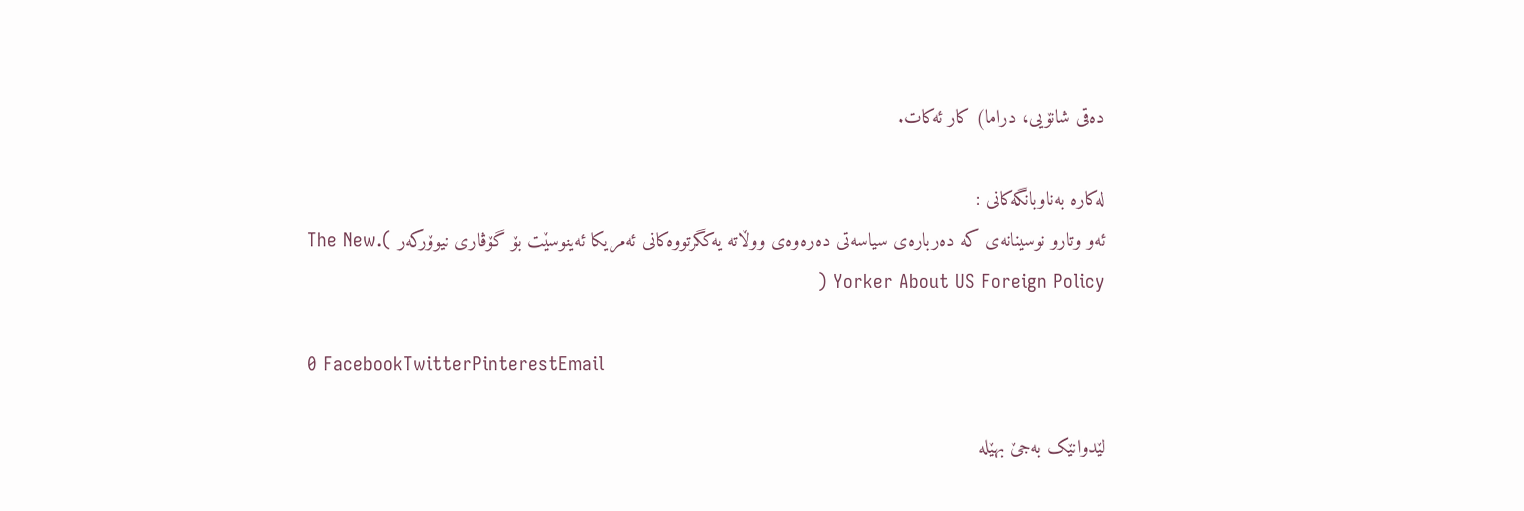ده‌قی‌ شانۆیی‌، دراما) كار ئه‌كات.

له‌كاره‌ به‌ناوبانگه‌كانی‌ :
ئه‌و وتارو نوسینانه‌ی‌ كه‌ ده‌رباره‌ی‌ سیاسه‌تی‌ ده‌ره‌وه‌ی‌ ووڵاته‌ یه‌كگرتووه‌كانی‌ ئه‌مریكا ئه‌ینوسێت بۆ گۆڤاری‌ نیوۆركه‌ر ).The New Yorker About US Foreign Policy (

0 FacebookTwitterPinterestEmail

لێدوانێک بەجێ بهێلە